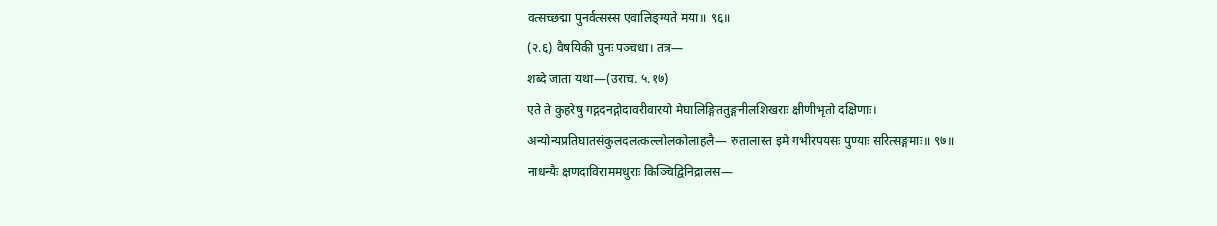वत्सच्छद्मा पुनर्वत्सस्स एवालिङ्ग्यते मया॥ ९६॥
(२.६) वैषयिकी पुनः पञ्चधा। तत्र—
शब्दे जाता यथा—(उराच. ५.१७)
एते ते कुहरेषु गद्गदनद्गोदावरीवारयो मेघालिङ्गिततुङ्गनीलशिखराः क्षीणीभृतो दक्षिणाः।
अन्योन्यप्रतिघातसंकुलदलत्कल्लोलकोलाहलै— रुतालास्त इमे गभीरपयसः पुण्याः सरित्सङ्गमाः॥ ९७॥
नाधन्यैः क्षणदाविराममधुराः किञ्चिद्विनिद्रालस—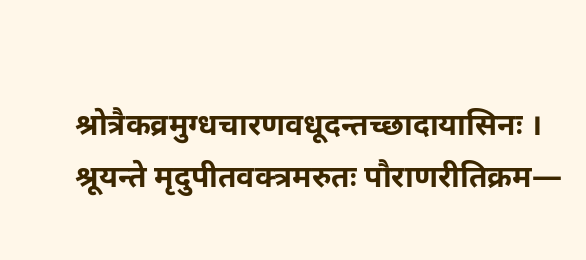श्रोत्रैकव्रमुग्धचारणवधूदन्तच्छादायासिनः ।
श्रूयन्ते मृदुपीतवक्त्रमरुतः पौराणरीतिक्रम—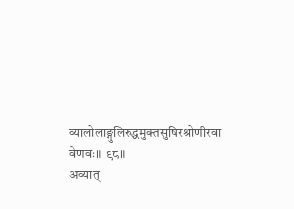व्यालोलाङ्गुलिरुद्धमुक्तसुषिरश्रोणीरवा वेणवः॥ ९८॥
अव्यात्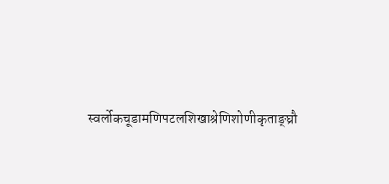स्वर्लोकचूडामणिपटलशिखाश्रेणिशोणीकृताङ्घ्रौ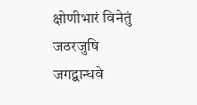क्षोणीभारं विनेतुं जठरजुषि जगद्बान्धवे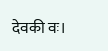देवकी वः।